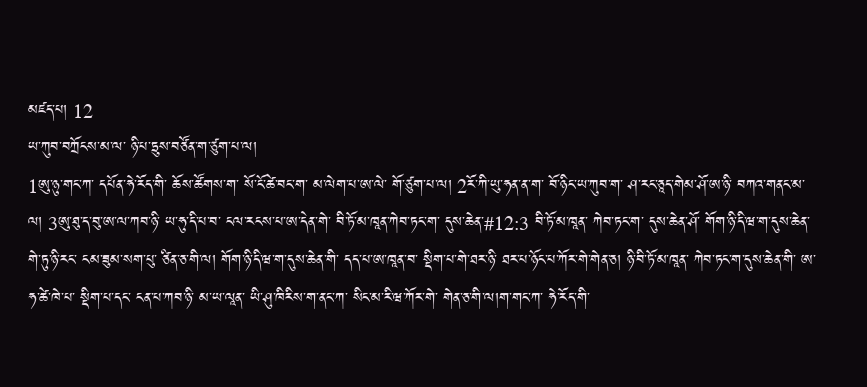མཛད་པ། 12
ཡ་ཀུབ་བཀྲོངས་མ་ལ་ ཉི་པ་ཏྲུས་བཙོན་ག་ཙུག་པ་ལ།
1ཨུ་ཉུ་གང་ཀ་ དཔོན་ཧེ་རོད་གི་ ཆོས་ཚོགས་ག་ སོ་ངོ་ཚེ་བང་ག་ མ་ལེག་པ་ཨ་ལེ་ གོ་ཙུག་པ་ལ། 2རོ་ཀི་ཡུ་ཧན་ན་ག་ བོ་ཉིང་ཡ་ཀུབ་ག་ ཤ་རང་ཅཱད་གེམ་ཤོ་ཨ་ཉི་ བཀའ་གནང་མ་ལ། 3ཨུ་ཐུ་ད་བུ་ཨ་ལ་ཀབ་ཉི་ ཡ་ཧུ་དི་པ་བ་ ངལ་རངས་པ་ཨ་དེན་གེ་ བི་ཏོ་མ་ཁཱན་ཀེབ་ཏང་ག་ དུས་ཆེན་#12:3 བི་ཏོ་མ་ཁཱན་ ཀེབ་ཏང་ག་ དུས་ཆེན་ཤོ་ གོག་ཉི་དི་ཝ་ག་དུས་ཆེན་གེ་ཏུ་ཉི་རང་ ངམ་ཟུམ་སག་པུ་ ཙིན་ཅ་གི་ལ། གོག་ཉི་དི་ཝ་ག་དུས་ཆེན་གི་ དད་པ་ཨ་ཁཱན་བ་ སྡིག་པ་གེ་ཐར་ཉི་ ཐར་པ་ཉོང་པ་ཀོར་གེ་གེན་ཅ། ཉི་བི་ཏོ་མ་ཁཱན་ ཀེབ་ཏང་ག་དུས་ཆེན་གི་ ཨ་ཧ་ཚེ་ཁེ་པ་ སྡིག་པ་དང་ ངན་པ་ཀབ་ཉི་ མ་ཡ་ལཱན་ ཡི་ཤུ་ཁིརིས་ག་ནང་ཀ་ སིང་མ་རི་ཝ་ཀོར་གེ་ གེན་ཅ་གི་ལ།ག་གང་ཀ་ ཧེ་རོད་གི་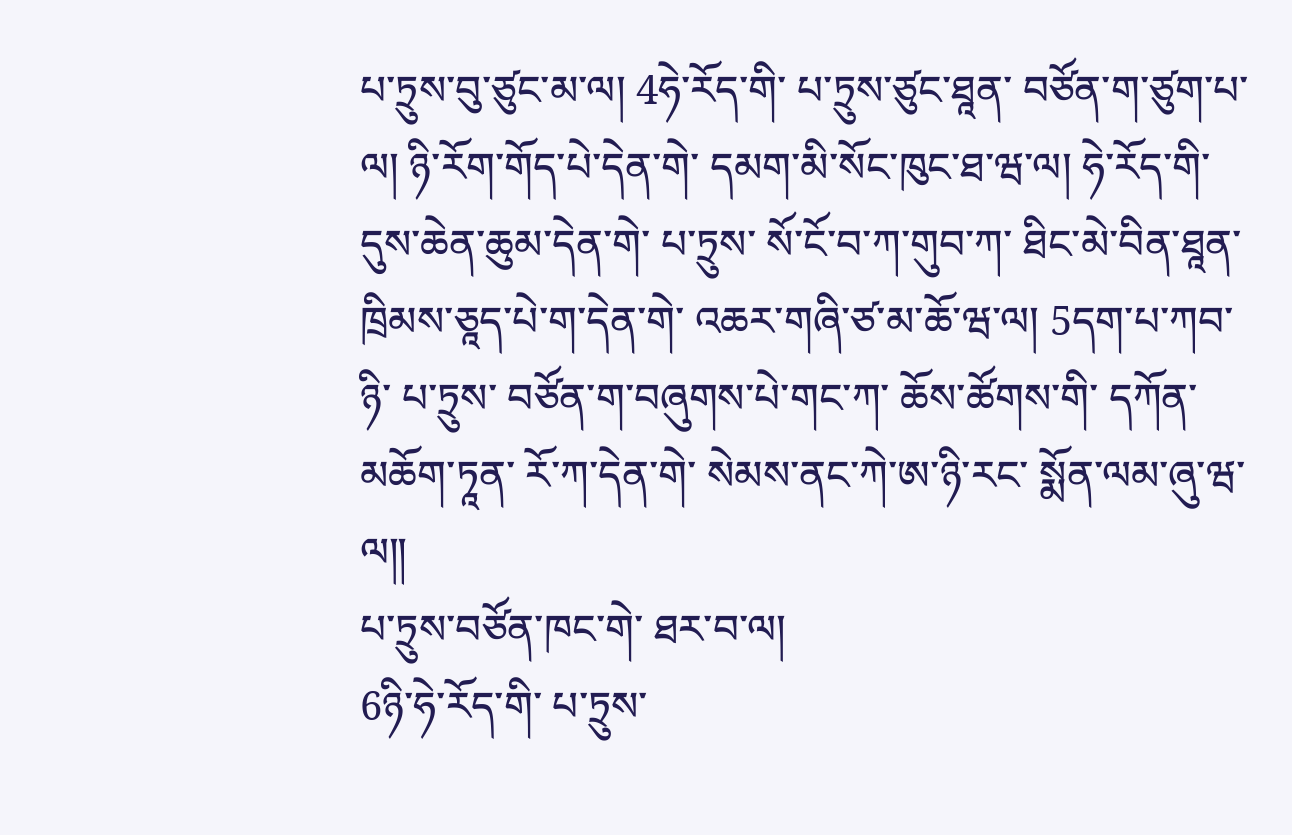པ་ཏྲུས་བུ་ཙུང་མ་ལ། 4ཧེ་རོད་གི་ པ་ཏྲུས་ཙུང་ཐཱན་ བཙོན་ག་ཙུག་པ་ལ། ཉི་རོག་གོད་པེ་དེན་གེ་ དམག་མི་སོང་ཁུང་ཐ་ཝ་ལ། ཧེ་རོད་གི་ དུས་ཆེན་ཆུམ་དེན་གེ་ པ་ཏྲུས་ སོ་ངོ་བ་ཀ་གུབ་ཀ་ ཐིང་མེ་བིན་ཐཱན་ ཁྲིམས་ཅཱད་པེ་ག་དེན་གེ་ འཆར་གཞི་ཙ་མ་ཆོ་ཝ་ལ། 5དག་པ་ཀབ་ཉི་ པ་ཏྲུས་ བཙོན་ག་བཞུགས་པེ་གང་ཀ་ ཆོས་ཚོགས་གི་ དཀོན་མཆོག་ཏཱན་ རོ་ཀ་དེན་གེ་ སེམས་ནང་ཀེ་ཨ་ཉི་རང་ སྨོན་ལམ་ཞུ་ཝ་ལ༎
པ་ཏྲུས་བཙོན་ཁང་གེ་ ཐར་བ་ལ།
6ཉི་ཧེ་རོད་གི་ པ་ཏྲུས་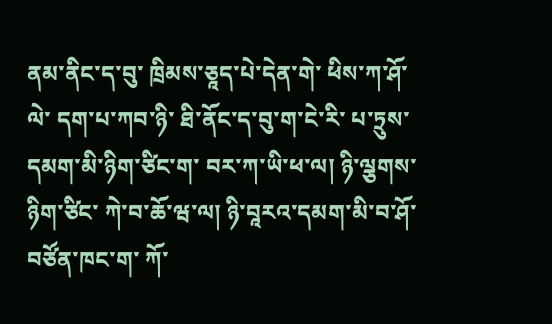ནམ་ནིང་ད་བུ་ ཁྲིམས་ཅཱད་པེ་དེན་གེ་ ཕིས་ཀ་ཤོ་ལེ་ དག་པ་ཀབ་ཉི་ ཐི་ནོང་ད་བུ་ག་ངེ་རི་ པ་ཏྲུས་དམག་མི་ཉིག་ཙིང་ག་ བར་ཀ་ཡི་ཕ་ལ། ཉི་ལྕགས་ཉིག་ཙིང་ ཀེ་བ་ཆོ་ཝ་ལ། ཉི་བཱརའ་དམག་མི་བ་ཤོ་ བཙོན་ཁང་ག་ ཀོ་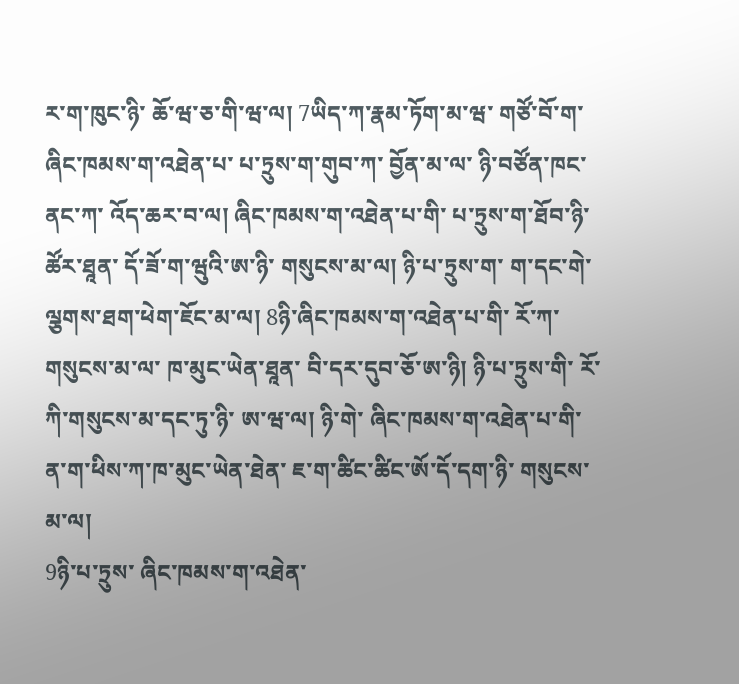ར་ག་ཁུང་ཉི་ ཆོ་ཝ་ཅ་གི་ཝ་ལ། 7ཡིད་ཀ་རྣམ་ཏོག་མ་ཝ་ གཙོ་བོ་ག་ ཞིང་ཁམས་ག་འཐེན་པ་ པ་ཏྲུས་ག་གུབ་ཀ་ བྱོན་མ་ལ་ ཉི་བཙོན་ཁང་ནང་ཀ་ འོད་ཆར་བ་ལ། ཞིང་ཁམས་ག་འཐེན་པ་གི་ པ་ཏྲུས་ག་ཐོབ་ཉི་ཚོར་ཐཱན་ དོ་ཟོ་ག་ཝུའི་ཨ་ཉི་ གསུངས་མ་ལ། ཉི་པ་ཏྲུས་ག་ ག་དང་གེ་ ལྕགས་ཐག་ཕེག་ཇོང་མ་ལ། 8ཉི་ཞིང་ཁམས་ག་འཐེན་པ་གི་ རོ་ཀ་གསུངས་མ་ལ་ ཁ་མུང་ཡེན་ཐཱན་ བི་དར་དུབ་ཅོ་ཨ་ཉི། ཉི་པ་ཏྲུས་གི་ རོ་ཀི་གསུངས་མ་དང་ཏུ་ཉི་ ཨ་ཝ་ལ། ཉི་གེ་ ཞིང་ཁམས་ག་འཐེན་པ་གི་ ན་ག་ཕིས་ཀ་ཁ་མུང་ཡེན་ཐེན་ ཇ་ག་ཚིང་ཚིང་ཨོ་དོ་དག་ཉི་ གསུངས་མ་ལ།
9ཉི་པ་ཏྲུས་ ཞིང་ཁམས་ག་འཐེན་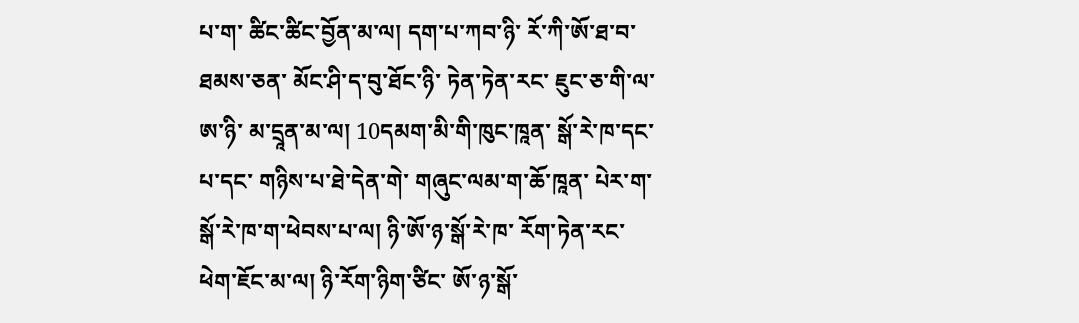པ་ག་ ཚིང་ཚིང་བྱོན་མ་ལ། དག་པ་ཀབ་ཉི་ རོ་ཀི་ཨོ་ཐ་བ་ ཐམས་ཅན་ མོང་ཤི་ད་བུ་ཐོང་ཉི་ ཏེན་ཏེན་རང་ ཇུང་ཅ་གི་ལ་ཨ་ཉི་ མ་དྲཱན་མ་ལ། 10དམག་མི་གི་ཁུང་ཁཱན་ སྒོ་རེ་ཁ་དང་པ་དང་ གཉིས་པ་ཐེ་དེན་གེ་ གཞུང་ལམ་ག་ཆོ་ཁཱན་ པེར་ག་སྒོ་རེ་ཁ་ག་ཕེབས་པ་ལ། ཉི་ཨོ་ཉ་སྒོ་རེ་ཁ་ རོག་ཏེན་རང་ ཕེག་ཇོང་མ་ལ། ཉི་རོག་ཉིག་ཙིང་ ཨོ་ཉ་སྒོ་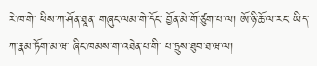རེ་ཁ་གེ་ ཕིས་ཀ་ཤོན་ཐཱན་ གཞུང་ལམ་གེ་དོང་ བྱོན་མེ་གོ་ཙུག་པ་ལ། ཨོ་ཉི་ཆོ་ལ་རང་ ཡིད་ཀ་རྣམ་ཏོག་མ་ཝ་ ཞིང་ཁམས་ག་འཐེན་པ་གི་ པ་ཏྲུས་ཐུབ་ཐ་ཝ་ལ།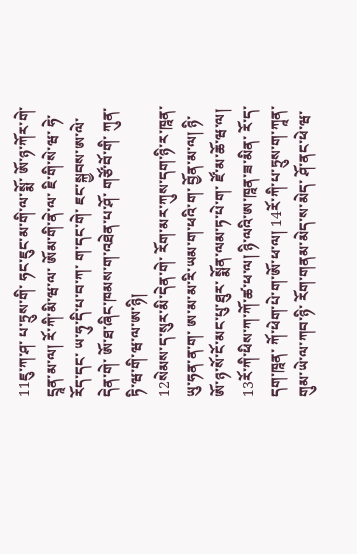11ཇུ་ཀ་ཤ་ པ་ཏྲུས་གི་ ཧང་ཇུང་མ་གི་ལ་སྨོ་ ཨོ་ཉ་ཀོར་གེ་དྲཱན་མ་ལ། རོ་ཀི་མི་ཝ་ལ་ ཨོམ་གི་ནེ་ལ་ ཇི་གི་སེ་ཝ་ ཧེ་རོད་དང་ ཡ་ཧུ་དི་པ་བ་ཀ་ ག་དང་གེ་ ཇང་སྐྱབས་ཨ་ལེ་དེན་གེ་ ཨོ་ཐ་ཞིང་ཁམས་ག་འཐེན་པ་ཤོ་ གཙོ་བོ་གི་ ཀུན་ཏི་ཝ་གི་ཝ་ལ་ཨ་ཉི།
12སེམས་ད་སུར་མི་དེན་གེ་ རོག་མར་ཀུས་དག་ཉི་ར་ཁཱན་ ཡུ་ཧན་ན་ག་ ཨ་མ་མ་རི་ཡམ་ག་ཕའི་ག་ བྱོན་མ་ལ། ཉི་ཨོ་ཉ་སོ་ངོ་མང་པུ་ཐུར་ སྨོན་ལམ་ཏ་པེ་ག་ ཛོ་མ་ཆོ་ཝ་ལ། 13རོ་ཀི་ཕིས་ཀ་ཀོ་ཚ་ཕ་ལ། ཉི་ལའི་ཨ་ཁཱན་ཟ་མིན་ རོ་ད་དག་ཁཱན་ ཀོ་ཕེག་པེ་ག་ཨོ་ཕ་ལ། 14རོ་ཀི་པ་ཏྲུས་ག་ཀཱན་ གུམ་ཡེ་ལ་ཀབ་ཉི་ རོག་གནམ་མེད་ས་མེད་ ཤོ་ནང་ཕེ་ཝ་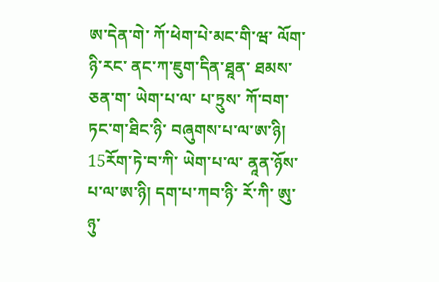ཨ་དེན་གེ་ ཀོ་ཕེག་པེ་མང་གི་ཝ་ ལོག་ཉི་རང་ ནང་ཀ་ཇུག་དིན་ཐཱན་ ཐམས་ཅན་ག་ ཡེག་པ་ལ་ པ་ཏྲུས་ ཀོ་བག་ཏང་ག་ཐིང་ཉི་ བཞུགས་པ་ལ་ཨ་ཉི།
15རོག་ཏེ་བ་ཀི་ ཡེག་པ་ལ་ ནཱན་ཉོས་པ་ལ་ཨ་ཉི། དག་པ་ཀབ་ཉི་ རོ་ཀི་ ཨུ་ཉུ་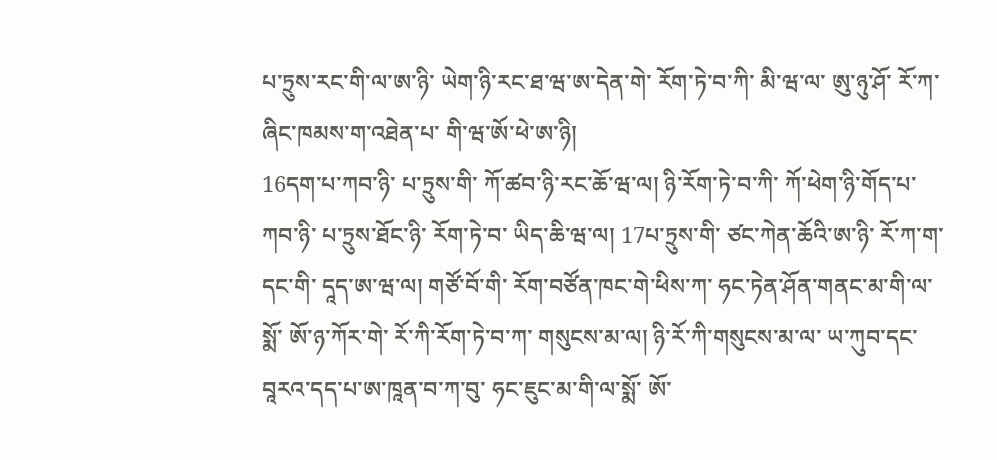པ་ཏྲུས་རང་གི་ལ་ཨ་ཉི་ ཡེག་ཉི་རང་ཐ་ཝ་ཨ་དེན་གེ་ རོག་ཏེ་བ་ཀི་ མི་ཝ་ལ་ ཨུ་ཉུ་ཤོ་ རོ་ཀ་ཞིང་ཁམས་ག་འཐེན་པ་ གི་ཝ་ཨོ་ཕེ་ཨ་ཉི།
16དག་པ་ཀབ་ཉི་ པ་ཏྲུས་གི་ ཀོ་ཚབ་ཉི་རང་ཆོ་ཝ་ལ། ཉི་རོག་ཏེ་བ་ཀི་ ཀོ་ཕེག་ཉི་གོད་པ་ཀབ་ཉི་ པ་ཏྲུས་ཐོང་ཉི་ རོག་ཏེ་བ་ ཡིད་ཆི་ཝ་ལ། 17པ་ཏྲུས་གི་ ཙང་ཀེན་ཆོའི་ཨ་ཉི་ རོ་ཀ་ག་དང་གི་ དཱད་ཨ་ཝ་ལ། གཙོ་བོ་གི་ རོག་བཙོན་ཁང་གེ་ཕིས་ཀ་ ཧང་ཏེན་ཤོན་གནང་མ་གི་ལ་སྨོ་ ཨོ་ཉ་ཀོར་གེ་ རོ་ཀི་རོག་ཏེ་བ་ཀ་ གསུངས་མ་ལ། ཉི་རོ་ཀི་གསུངས་མ་ལ་ ཡ་ཀུབ་དང་ བཱརའ་དད་པ་ཨ་ཁཱན་བ་ཀ་བུ་ ཧང་ཇུང་མ་གི་ལ་སྨོ་ ཨོ་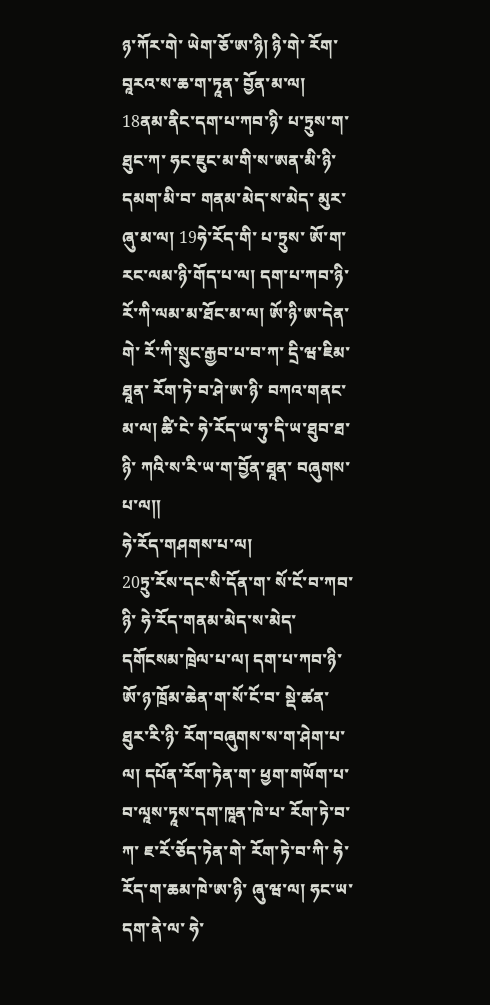ཉ་ཀོར་གེ་ ཡེག་ཅོ་ཨ་ཉི། ཉི་གེ་ རོག་བཱརའ་ས་ཆ་ག་ཏཱན་ བྱོན་མ་ལ།
18ནམ་ནིང་དག་པ་ཀབ་ཉི་ པ་ཏྲུས་ག་ཐུང་ཀ་ ཧང་ཇུང་མ་གི་ས་ཨན་མི་ཉི་ དམག་མི་བ་ གནམ་མེད་ས་མེད་ མུར་ཞུ་མ་ལ། 19ཧེ་རོད་གི་ པ་ཏྲུས་ ཨོ་ག་རང་ལམ་ཉི་གོད་པ་ལ། དག་པ་ཀབ་ཉི་ རོ་ཀི་ལམ་མ་ཐོང་མ་ལ། ཨོ་ཉི་ཨ་དེན་གེ་ རོ་ཀི་སྲུང་རྒྱབ་པ་བ་ཀ་ དྲི་ཝ་ཇིམ་ཐཱན་ རོག་ཏེ་བ་ཤེ་ཨ་ཉི་ བཀའ་གནང་མ་ལ། ཚི་ངེ་ ཧེ་རོད་ཡ་ཧུ་དི་ཡ་ཐུབ་ཐ་ཉི་ ཀའི་ས་རི་ཡ་ག་བྱོན་ཐཱན་ བཞུགས་པ་ལ༎
ཧེ་རོད་གཤགས་པ་ལ།
20ཏྲུ་རོས་དང་སི་དོན་ག་ སོ་ངོ་བ་ཀབ་ཉི་ ཧེ་རོད་གནམ་མེད་ས་མེད་ དགོངསམ་ཁྲེལ་པ་ལ། དག་པ་ཀབ་ཉི་ ཨོ་ཉ་ཁྲོམ་ཆེན་ག་སོ་ངོ་བ་ སྡེ་ཚན་ཐུར་རི་ཉི་ རོག་བཞུགས་ས་ག་ཤེག་པ་ལ། དཔོན་རོག་ཏེན་ག་ ཕྱག་གཡོག་པ་ བ་ལཱས་ཏཱས་དག་ཁཱན་ཁེ་པ་ རོག་ཏེ་བ་ཀ་ ཇ་རོ་ཅོད་ཏེན་གེ་ རོག་ཏེ་བ་ཀི་ ཧེ་རོད་ག་ཆམ་ཁེ་ཨ་ཉི་ ཞུ་ཝ་ལ། ཧང་ཡ་དག་ནེ་ལ་ ཧེ་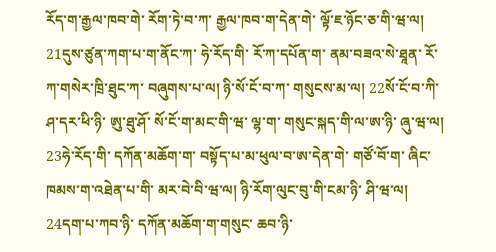རོད་ག་རྒྱལ་ཁབ་གེ་ རོག་ཏེ་བ་ཀ་ རྒྱལ་ཁབ་ག་དེན་གེ་ ལྟོ་ཇ་ཉོང་ཅ་གི་ཝ་ལ། 21དུས་ཙུན་ཀག་པ་ག་ནོང་ཀ་ ཧེ་རོད་གི་ རོ་ཀ་དཔོན་ག་ ནམ་བཟའ་སེ་ཐཱན་ རོ་ཀ་གསེར་ཁྲི་ཐུང་ཀ་ བཞུགས་པ་ལ། ཉི་སོ་ངོ་བ་ཀ་ གསུངས་མ་ལ། 22སོ་ངོ་བ་ཀི་ ཤ་དར་ཕི་ཉི་ ཨུ་ཐུ་ཤོ་ སོ་ངོ་ག་མང་གི་ཝ་ ལྷ་ག་ གསུང་སྐད་གི་ལ་ཨ་ཉི་ ཞུ་ཝ་ལ།
23ཧེ་རོད་གི་ དཀོན་མཆོག་ག་ བསྟོད་པ་མ་ཕུལ་བ་ཨ་དེན་གེ་ གཙོ་བོ་ག་ ཞིང་ཁམས་ག་འཐེན་པ་གི་ མར་བེ་བི་ཝ་ལ། ཉི་རོག་ལུང་བུ་གི་ངམ་ཉི་ ཤི་ཝ་ལ།
24དག་པ་ཀབ་ཉི་ དཀོན་མཆོག་ག་གསུང་ ཆབ་ཉི་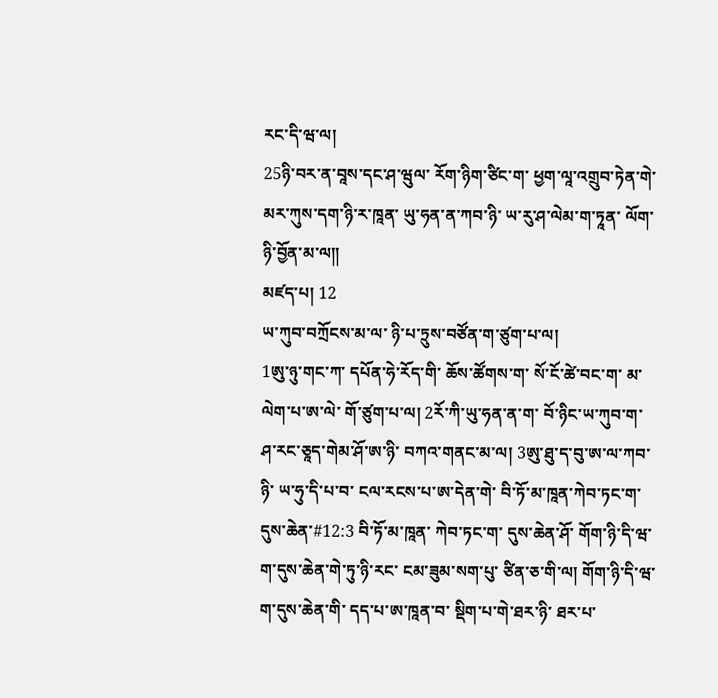རང་དི་ཝ་ལ།
25ཉི་བར་ན་བཱས་དང་ཤ་ཝུལ་ རོག་ཉིག་ཙིང་ག་ ཕྱག་ལཱ་འགྲུབ་ཏེན་གེ་ མར་ཀུས་དག་ཉི་ར་ཁཱན་ ཡུ་ཧན་ན་ཀབ་ཉི་ ཡ་རུ་ཤ་ལེམ་ག་ཏཱན་ ལོག་ཉི་བྱོན་མ་ལ༎
མཛད་པ། 12
ཡ་ཀུབ་བཀྲོངས་མ་ལ་ ཉི་པ་ཏྲུས་བཙོན་ག་ཙུག་པ་ལ།
1ཨུ་ཉུ་གང་ཀ་ དཔོན་ཧེ་རོད་གི་ ཆོས་ཚོགས་ག་ སོ་ངོ་ཚེ་བང་ག་ མ་ལེག་པ་ཨ་ལེ་ གོ་ཙུག་པ་ལ། 2རོ་ཀི་ཡུ་ཧན་ན་ག་ བོ་ཉིང་ཡ་ཀུབ་ག་ ཤ་རང་ཅཱད་གེམ་ཤོ་ཨ་ཉི་ བཀའ་གནང་མ་ལ། 3ཨུ་ཐུ་ད་བུ་ཨ་ལ་ཀབ་ཉི་ ཡ་ཧུ་དི་པ་བ་ ངལ་རངས་པ་ཨ་དེན་གེ་ བི་ཏོ་མ་ཁཱན་ཀེབ་ཏང་ག་ དུས་ཆེན་#12:3 བི་ཏོ་མ་ཁཱན་ ཀེབ་ཏང་ག་ དུས་ཆེན་ཤོ་ གོག་ཉི་དི་ཝ་ག་དུས་ཆེན་གེ་ཏུ་ཉི་རང་ ངམ་ཟུམ་སག་པུ་ ཙིན་ཅ་གི་ལ། གོག་ཉི་དི་ཝ་ག་དུས་ཆེན་གི་ དད་པ་ཨ་ཁཱན་བ་ སྡིག་པ་གེ་ཐར་ཉི་ ཐར་པ་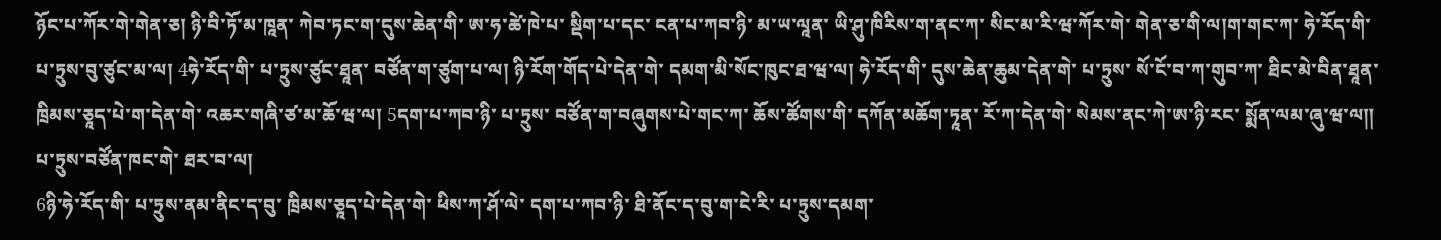ཉོང་པ་ཀོར་གེ་གེན་ཅ། ཉི་བི་ཏོ་མ་ཁཱན་ ཀེབ་ཏང་ག་དུས་ཆེན་གི་ ཨ་ཧ་ཚེ་ཁེ་པ་ སྡིག་པ་དང་ ངན་པ་ཀབ་ཉི་ མ་ཡ་ལཱན་ ཡི་ཤུ་ཁིརིས་ག་ནང་ཀ་ སིང་མ་རི་ཝ་ཀོར་གེ་ གེན་ཅ་གི་ལ།ག་གང་ཀ་ ཧེ་རོད་གི་ པ་ཏྲུས་བུ་ཙུང་མ་ལ། 4ཧེ་རོད་གི་ པ་ཏྲུས་ཙུང་ཐཱན་ བཙོན་ག་ཙུག་པ་ལ། ཉི་རོག་གོད་པེ་དེན་གེ་ དམག་མི་སོང་ཁུང་ཐ་ཝ་ལ། ཧེ་རོད་གི་ དུས་ཆེན་ཆུམ་དེན་གེ་ པ་ཏྲུས་ སོ་ངོ་བ་ཀ་གུབ་ཀ་ ཐིང་མེ་བིན་ཐཱན་ ཁྲིམས་ཅཱད་པེ་ག་དེན་གེ་ འཆར་གཞི་ཙ་མ་ཆོ་ཝ་ལ། 5དག་པ་ཀབ་ཉི་ པ་ཏྲུས་ བཙོན་ག་བཞུགས་པེ་གང་ཀ་ ཆོས་ཚོགས་གི་ དཀོན་མཆོག་ཏཱན་ རོ་ཀ་དེན་གེ་ སེམས་ནང་ཀེ་ཨ་ཉི་རང་ སྨོན་ལམ་ཞུ་ཝ་ལ༎
པ་ཏྲུས་བཙོན་ཁང་གེ་ ཐར་བ་ལ།
6ཉི་ཧེ་རོད་གི་ པ་ཏྲུས་ནམ་ནིང་ད་བུ་ ཁྲིམས་ཅཱད་པེ་དེན་གེ་ ཕིས་ཀ་ཤོ་ལེ་ དག་པ་ཀབ་ཉི་ ཐི་ནོང་ད་བུ་ག་ངེ་རི་ པ་ཏྲུས་དམག་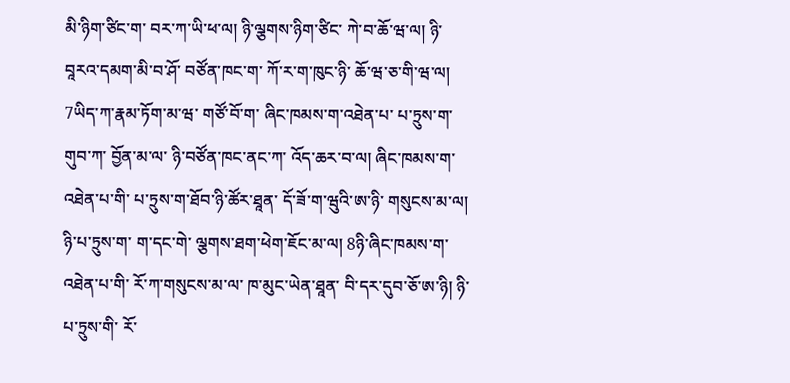མི་ཉིག་ཙིང་ག་ བར་ཀ་ཡི་ཕ་ལ། ཉི་ལྕགས་ཉིག་ཙིང་ ཀེ་བ་ཆོ་ཝ་ལ། ཉི་བཱརའ་དམག་མི་བ་ཤོ་ བཙོན་ཁང་ག་ ཀོ་ར་ག་ཁུང་ཉི་ ཆོ་ཝ་ཅ་གི་ཝ་ལ། 7ཡིད་ཀ་རྣམ་ཏོག་མ་ཝ་ གཙོ་བོ་ག་ ཞིང་ཁམས་ག་འཐེན་པ་ པ་ཏྲུས་ག་གུབ་ཀ་ བྱོན་མ་ལ་ ཉི་བཙོན་ཁང་ནང་ཀ་ འོད་ཆར་བ་ལ། ཞིང་ཁམས་ག་འཐེན་པ་གི་ པ་ཏྲུས་ག་ཐོབ་ཉི་ཚོར་ཐཱན་ དོ་ཟོ་ག་ཝུའི་ཨ་ཉི་ གསུངས་མ་ལ། ཉི་པ་ཏྲུས་ག་ ག་དང་གེ་ ལྕགས་ཐག་ཕེག་ཇོང་མ་ལ། 8ཉི་ཞིང་ཁམས་ག་འཐེན་པ་གི་ རོ་ཀ་གསུངས་མ་ལ་ ཁ་མུང་ཡེན་ཐཱན་ བི་དར་དུབ་ཅོ་ཨ་ཉི། ཉི་པ་ཏྲུས་གི་ རོ་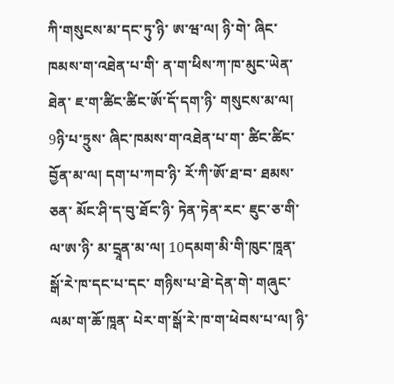ཀི་གསུངས་མ་དང་ཏུ་ཉི་ ཨ་ཝ་ལ། ཉི་གེ་ ཞིང་ཁམས་ག་འཐེན་པ་གི་ ན་ག་ཕིས་ཀ་ཁ་མུང་ཡེན་ཐེན་ ཇ་ག་ཚིང་ཚིང་ཨོ་དོ་དག་ཉི་ གསུངས་མ་ལ།
9ཉི་པ་ཏྲུས་ ཞིང་ཁམས་ག་འཐེན་པ་ག་ ཚིང་ཚིང་བྱོན་མ་ལ། དག་པ་ཀབ་ཉི་ རོ་ཀི་ཨོ་ཐ་བ་ ཐམས་ཅན་ མོང་ཤི་ད་བུ་ཐོང་ཉི་ ཏེན་ཏེན་རང་ ཇུང་ཅ་གི་ལ་ཨ་ཉི་ མ་དྲཱན་མ་ལ། 10དམག་མི་གི་ཁུང་ཁཱན་ སྒོ་རེ་ཁ་དང་པ་དང་ གཉིས་པ་ཐེ་དེན་གེ་ གཞུང་ལམ་ག་ཆོ་ཁཱན་ པེར་ག་སྒོ་རེ་ཁ་ག་ཕེབས་པ་ལ། ཉི་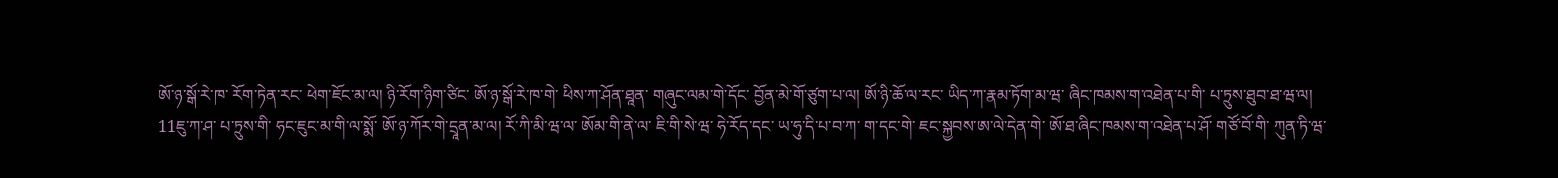ཨོ་ཉ་སྒོ་རེ་ཁ་ རོག་ཏེན་རང་ ཕེག་ཇོང་མ་ལ། ཉི་རོག་ཉིག་ཙིང་ ཨོ་ཉ་སྒོ་རེ་ཁ་གེ་ ཕིས་ཀ་ཤོན་ཐཱན་ གཞུང་ལམ་གེ་དོང་ བྱོན་མེ་གོ་ཙུག་པ་ལ། ཨོ་ཉི་ཆོ་ལ་རང་ ཡིད་ཀ་རྣམ་ཏོག་མ་ཝ་ ཞིང་ཁམས་ག་འཐེན་པ་གི་ པ་ཏྲུས་ཐུབ་ཐ་ཝ་ལ།
11ཇུ་ཀ་ཤ་ པ་ཏྲུས་གི་ ཧང་ཇུང་མ་གི་ལ་སྨོ་ ཨོ་ཉ་ཀོར་གེ་དྲཱན་མ་ལ། རོ་ཀི་མི་ཝ་ལ་ ཨོམ་གི་ནེ་ལ་ ཇི་གི་སེ་ཝ་ ཧེ་རོད་དང་ ཡ་ཧུ་དི་པ་བ་ཀ་ ག་དང་གེ་ ཇང་སྐྱབས་ཨ་ལེ་དེན་གེ་ ཨོ་ཐ་ཞིང་ཁམས་ག་འཐེན་པ་ཤོ་ གཙོ་བོ་གི་ ཀུན་ཏི་ཝ་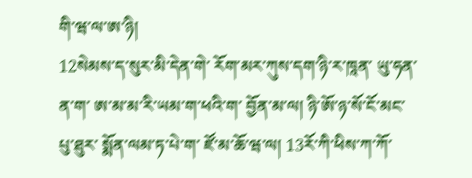གི་ཝ་ལ་ཨ་ཉི།
12སེམས་ད་སུར་མི་དེན་གེ་ རོག་མར་ཀུས་དག་ཉི་ར་ཁཱན་ ཡུ་ཧན་ན་ག་ ཨ་མ་མ་རི་ཡམ་ག་ཕའི་ག་ བྱོན་མ་ལ། ཉི་ཨོ་ཉ་སོ་ངོ་མང་པུ་ཐུར་ སྨོན་ལམ་ཏ་པེ་ག་ ཛོ་མ་ཆོ་ཝ་ལ། 13རོ་ཀི་ཕིས་ཀ་ཀོ་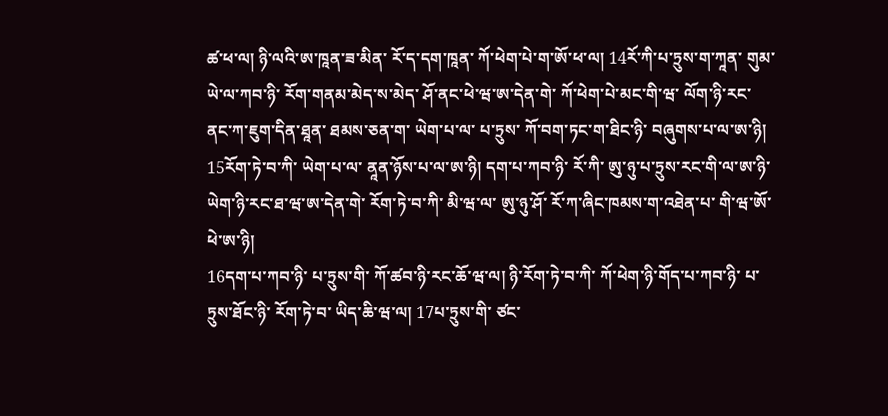ཚ་ཕ་ལ། ཉི་ལའི་ཨ་ཁཱན་ཟ་མིན་ རོ་ད་དག་ཁཱན་ ཀོ་ཕེག་པེ་ག་ཨོ་ཕ་ལ། 14རོ་ཀི་པ་ཏྲུས་ག་ཀཱན་ གུམ་ཡེ་ལ་ཀབ་ཉི་ རོག་གནམ་མེད་ས་མེད་ ཤོ་ནང་ཕེ་ཝ་ཨ་དེན་གེ་ ཀོ་ཕེག་པེ་མང་གི་ཝ་ ལོག་ཉི་རང་ ནང་ཀ་ཇུག་དིན་ཐཱན་ ཐམས་ཅན་ག་ ཡེག་པ་ལ་ པ་ཏྲུས་ ཀོ་བག་ཏང་ག་ཐིང་ཉི་ བཞུགས་པ་ལ་ཨ་ཉི།
15རོག་ཏེ་བ་ཀི་ ཡེག་པ་ལ་ ནཱན་ཉོས་པ་ལ་ཨ་ཉི། དག་པ་ཀབ་ཉི་ རོ་ཀི་ ཨུ་ཉུ་པ་ཏྲུས་རང་གི་ལ་ཨ་ཉི་ ཡེག་ཉི་རང་ཐ་ཝ་ཨ་དེན་གེ་ རོག་ཏེ་བ་ཀི་ མི་ཝ་ལ་ ཨུ་ཉུ་ཤོ་ རོ་ཀ་ཞིང་ཁམས་ག་འཐེན་པ་ གི་ཝ་ཨོ་ཕེ་ཨ་ཉི།
16དག་པ་ཀབ་ཉི་ པ་ཏྲུས་གི་ ཀོ་ཚབ་ཉི་རང་ཆོ་ཝ་ལ། ཉི་རོག་ཏེ་བ་ཀི་ ཀོ་ཕེག་ཉི་གོད་པ་ཀབ་ཉི་ པ་ཏྲུས་ཐོང་ཉི་ རོག་ཏེ་བ་ ཡིད་ཆི་ཝ་ལ། 17པ་ཏྲུས་གི་ ཙང་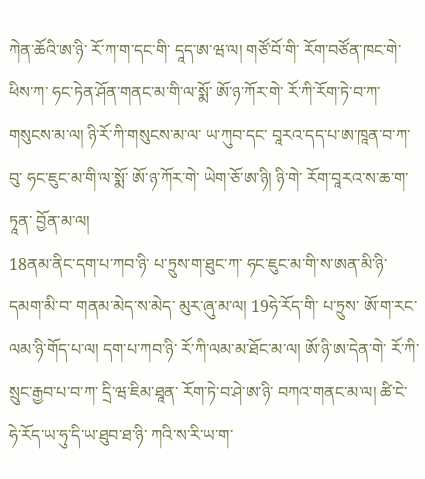ཀེན་ཆོའི་ཨ་ཉི་ རོ་ཀ་ག་དང་གི་ དཱད་ཨ་ཝ་ལ། གཙོ་བོ་གི་ རོག་བཙོན་ཁང་གེ་ཕིས་ཀ་ ཧང་ཏེན་ཤོན་གནང་མ་གི་ལ་སྨོ་ ཨོ་ཉ་ཀོར་གེ་ རོ་ཀི་རོག་ཏེ་བ་ཀ་ གསུངས་མ་ལ། ཉི་རོ་ཀི་གསུངས་མ་ལ་ ཡ་ཀུབ་དང་ བཱརའ་དད་པ་ཨ་ཁཱན་བ་ཀ་བུ་ ཧང་ཇུང་མ་གི་ལ་སྨོ་ ཨོ་ཉ་ཀོར་གེ་ ཡེག་ཅོ་ཨ་ཉི། ཉི་གེ་ རོག་བཱརའ་ས་ཆ་ག་ཏཱན་ བྱོན་མ་ལ།
18ནམ་ནིང་དག་པ་ཀབ་ཉི་ པ་ཏྲུས་ག་ཐུང་ཀ་ ཧང་ཇུང་མ་གི་ས་ཨན་མི་ཉི་ དམག་མི་བ་ གནམ་མེད་ས་མེད་ མུར་ཞུ་མ་ལ། 19ཧེ་རོད་གི་ པ་ཏྲུས་ ཨོ་ག་རང་ལམ་ཉི་གོད་པ་ལ། དག་པ་ཀབ་ཉི་ རོ་ཀི་ལམ་མ་ཐོང་མ་ལ། ཨོ་ཉི་ཨ་དེན་གེ་ རོ་ཀི་སྲུང་རྒྱབ་པ་བ་ཀ་ དྲི་ཝ་ཇིམ་ཐཱན་ རོག་ཏེ་བ་ཤེ་ཨ་ཉི་ བཀའ་གནང་མ་ལ། ཚི་ངེ་ ཧེ་རོད་ཡ་ཧུ་དི་ཡ་ཐུབ་ཐ་ཉི་ ཀའི་ས་རི་ཡ་ག་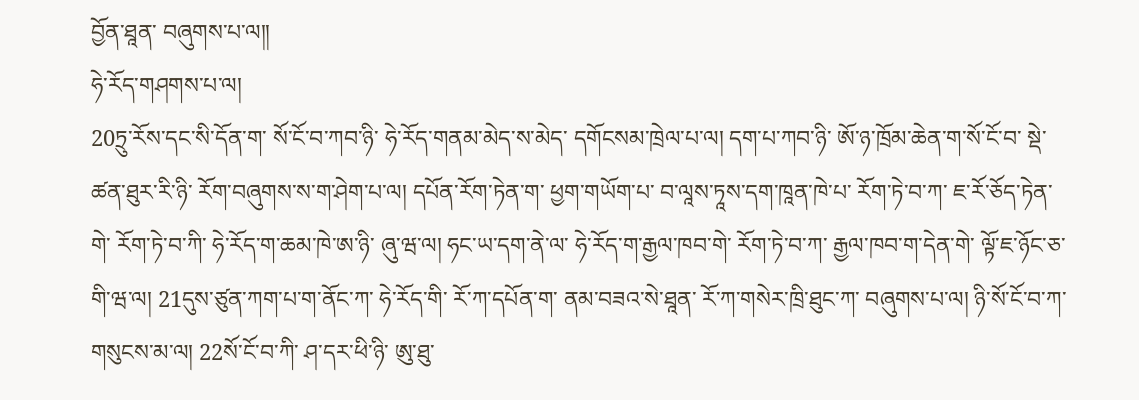བྱོན་ཐཱན་ བཞུགས་པ་ལ༎
ཧེ་རོད་གཤགས་པ་ལ།
20ཏྲུ་རོས་དང་སི་དོན་ག་ སོ་ངོ་བ་ཀབ་ཉི་ ཧེ་རོད་གནམ་མེད་ས་མེད་ དགོངསམ་ཁྲེལ་པ་ལ། དག་པ་ཀབ་ཉི་ ཨོ་ཉ་ཁྲོམ་ཆེན་ག་སོ་ངོ་བ་ སྡེ་ཚན་ཐུར་རི་ཉི་ རོག་བཞུགས་ས་ག་ཤེག་པ་ལ། དཔོན་རོག་ཏེན་ག་ ཕྱག་གཡོག་པ་ བ་ལཱས་ཏཱས་དག་ཁཱན་ཁེ་པ་ རོག་ཏེ་བ་ཀ་ ཇ་རོ་ཅོད་ཏེན་གེ་ རོག་ཏེ་བ་ཀི་ ཧེ་རོད་ག་ཆམ་ཁེ་ཨ་ཉི་ ཞུ་ཝ་ལ། ཧང་ཡ་དག་ནེ་ལ་ ཧེ་རོད་ག་རྒྱལ་ཁབ་གེ་ རོག་ཏེ་བ་ཀ་ རྒྱལ་ཁབ་ག་དེན་གེ་ ལྟོ་ཇ་ཉོང་ཅ་གི་ཝ་ལ། 21དུས་ཙུན་ཀག་པ་ག་ནོང་ཀ་ ཧེ་རོད་གི་ རོ་ཀ་དཔོན་ག་ ནམ་བཟའ་སེ་ཐཱན་ རོ་ཀ་གསེར་ཁྲི་ཐུང་ཀ་ བཞུགས་པ་ལ། ཉི་སོ་ངོ་བ་ཀ་ གསུངས་མ་ལ། 22སོ་ངོ་བ་ཀི་ ཤ་དར་ཕི་ཉི་ ཨུ་ཐུ་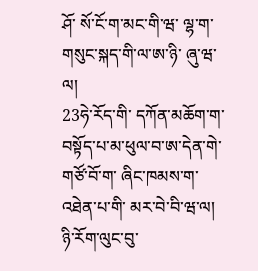ཤོ་ སོ་ངོ་ག་མང་གི་ཝ་ ལྷ་ག་ གསུང་སྐད་གི་ལ་ཨ་ཉི་ ཞུ་ཝ་ལ།
23ཧེ་རོད་གི་ དཀོན་མཆོག་ག་ བསྟོད་པ་མ་ཕུལ་བ་ཨ་དེན་གེ་ གཙོ་བོ་ག་ ཞིང་ཁམས་ག་འཐེན་པ་གི་ མར་བེ་བི་ཝ་ལ། ཉི་རོག་ལུང་བུ་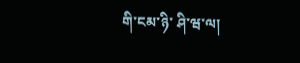གི་ངམ་ཉི་ ཤི་ཝ་ལ།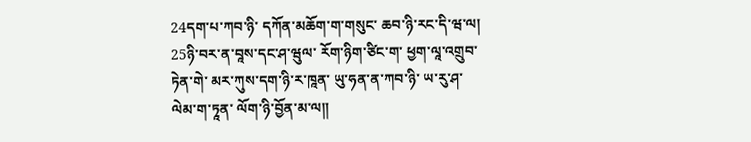24དག་པ་ཀབ་ཉི་ དཀོན་མཆོག་ག་གསུང་ ཆབ་ཉི་རང་དི་ཝ་ལ།
25ཉི་བར་ན་བཱས་དང་ཤ་ཝུལ་ རོག་ཉིག་ཙིང་ག་ ཕྱག་ལཱ་འགྲུབ་ཏེན་གེ་ མར་ཀུས་དག་ཉི་ར་ཁཱན་ ཡུ་ཧན་ན་ཀབ་ཉི་ ཡ་རུ་ཤ་ལེམ་ག་ཏཱན་ ལོག་ཉི་བྱོན་མ་ལ༎